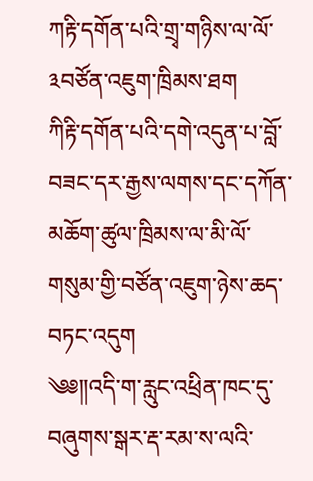ཀརྟི་དགོན་པའི་གྲྭ་གཉིས་ལ་ལོ་༣བཙོན་འཇུག་ཁྲིམས་ཐག
ཀིརྟི་དགོན་པའི་དགེ་འདུན་པ་བློ་བཟང་དར་རྒྱས་ལགས་དང་དཀོན་མཆོག་ཚུལ་ཁྲིམས་ལ་མི་ལོ་གསུམ་གྱི་བཙོན་འཇུག་ཉེས་ཆད་བཏང་འདུག
༄༅༎འདི་ག་རླུང་འཕྲིན་ཁང་དུ་བཞུགས་སྒར་རྡ་རམ་ས་ལའི་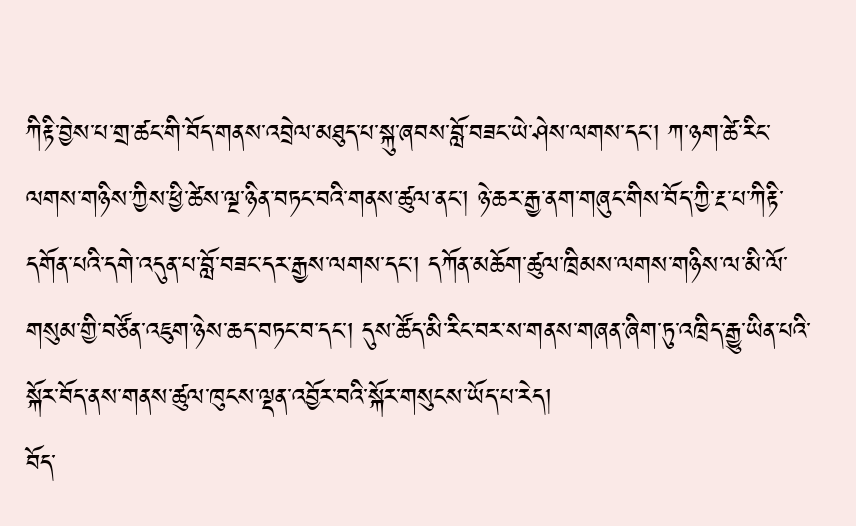ཀིརྟི་བྱེས་པ་གྲ་ཚང་གི་བོད་གནས་འབྲེལ་མཐུད་པ་སྐུ་ཞབས་བློ་བཟང་ཡེ་ཤེས་ལགས་དང་། ཀ་ཉག་ཚེ་རིང་ལགས་གཉིས་ཀྱིས་ཕྱི་ཚེས་ལྔ་ཉིན་བཏང་བའི་གནས་ཚུལ་ནང་། ཉེ་ཆར་རྒྱ་ནག་གཞུང་གིས་བོད་ཀྱི་རྔ་པ་ཀིརྟི་དགོན་པའི་དགེ་འདུན་པ་བློ་བཟང་དར་རྒྱས་ལགས་དང་། དཀོན་མཆོག་ཚུལ་ཁྲིམས་ལགས་གཉིས་ལ་མི་ལོ་གསུམ་གྱི་བཙོན་འཇུག་ཉེས་ཆད་བཏང་བ་དང་། དུས་ཚོད་མི་རིང་བར་ས་གནས་གཞན་ཞིག་ཏུ་འཁྲིད་རྒྱུ་ཡིན་པའི་སྐོར་བོད་ནས་གནས་ཚུལ་ཁུངས་ལྡན་འབྱོར་བའི་སྐོར་གསུངས་ཡོད་པ་རེད།
བོད་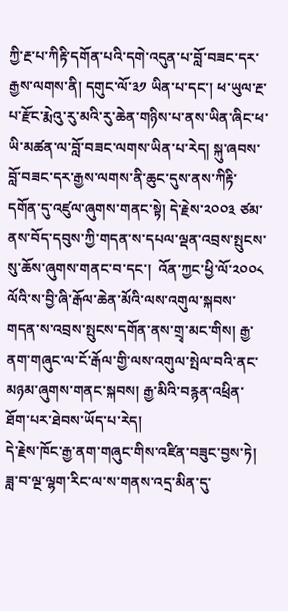ཀྱི་རྔ་པ་ཀིརྟི་དགོན་པའི་དགེ་འདུན་པ་བློ་བཟང་དར་རྒྱས་ལགས་ནི། དགུང་ལོ་༣༡ ཡིན་པ་དང་། ཕ་ཡུལ་རྔ་པ་རྫོང་རྨེའུ་རུ་མའི་རུ་ཆེན་གཉིས་པ་ནས་ཡིན་ཞིང་ཕ་ཡི་མཚན་ལ་བློ་བཟང་ལགས་ཡིན་པ་རེད། སྐུ་ཞབས་བློ་བཟང་དར་རྒྱས་ལགས་ནི་ཆུང་དུས་ནས་ཀིརྟི་དགོན་དུ་འཛུལ་ཞུགས་གནང་སྟེ། དེ་རྗེས་༢༠༠༣ ཙམ་ནས་བོད་དབུས་ཀྱི་གདན་ས་དཔལ་ལྡན་འབྲས་སྤུངས་སུ་ཆོས་ཞུགས་གནང་བ་དང་།  འོན་ཀྱང་ཕྱི་ལོ་༢༠༠༨ ལོའི་ས་བྱི་ཞི་རྒོལ་ཆེན་མོའི་ལས་འགུལ་སྐབས་གདན་ས་འབྲས་སྤུངས་དགོན་ནས་གྲྭ་མང་གིས། རྒྱ་ནག་གཞུང་ལ་ངོ་རྒོལ་གྱི་ལས་འགུལ་སྤེལ་བའི་ནང་མཉམ་ཞུགས་གནང་སྐབས། རྒྱ་མིའི་བརྙན་འཕྲིན་ཐོག་པར་ཐེབས་ཡོད་པ་རེད།
དེ་རྗེས་ཁོང་རྒྱ་ནག་གཞུང་གིས་འཛིན་བཟུང་བྱས་ཏེ། ཟླ་བ་ལྔ་ལྷག་རིང་ལ་ས་གནས་འདྲ་མིན་དུ་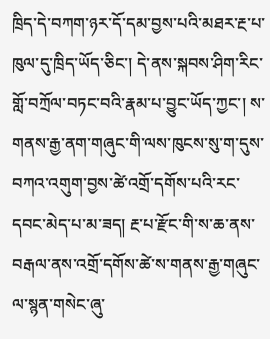ཁྲིད་དེ་བཀག་ཉར་དོ་དམ་བྱས་པའི་མཐར་རྔ་པ་ཁུལ་དུ་ཁྲིད་ཡོད་ཅིང་། དེ་ནས་སྐབས་ཤིག་རིང་གློ་བཀྲོལ་བཏང་བའི་རྣམ་པ་བྱུང་ཡོད་ཀྱང་། ས་གནས་རྒྱ་ནག་གཞུང་གི་ལས་ཁུངས་སུ་ག་དུས་བཀའ་འགུག་བྱས་ཚེ་འགྲོ་དགོས་པའི་རང་དབང་མེད་པ་མ་ཟད། རྔ་པ་རྫོང་གི་ས་ཆ་ནས་བརྒལ་ནས་འགྲོ་དགོས་ཚེ་ས་གནས་རྒྱ་གཞུང་ལ་སྙན་གསེང་ཞུ་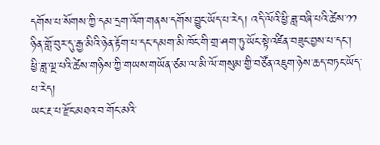དགོས་པ་སོགས་ཀྱི་དམ་དྲག་འོག་གནས་དགོས་བྱུང་ཡོད་པ་རེད། འདི་ལོའི་ཕྱི་ཟླ་བཞི་པའི་ཚེས་༡༡ ཉིན་གློ་བུར་དུ་རྒྱ་མིའི་ཉེན་རྟོག་པ་དང་དམག་མི་ཁོང་གི་གྲ་ཤག་ཏུ་ཡོང་སྟེ་འཛིན་བཟུང་བྱས་པ་དང་། ཕྱི་ཟླ་ལྔ་པའི་ཚེས་གཉིས་ཀྱི་གཡས་གཡོན་ཙམ་ལ་མི་ལོ་གསུམ་གྱི་བཙོན་འཇུག་ཉེས་ཆད་བཏང་ཡོད་པ་རེད།
ཡང་རྔ་པ་རྫོང་མཐའ་བ་གོང་མའི་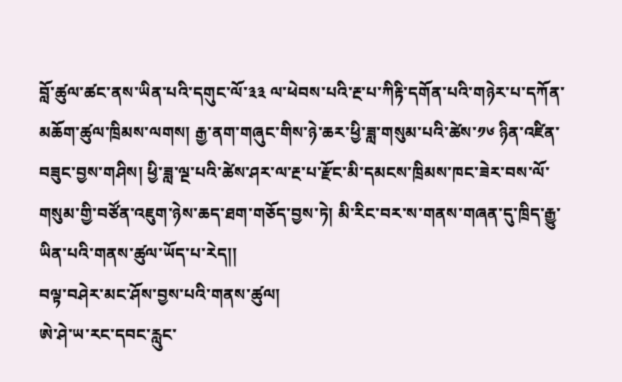བློ་ཚུལ་ཚང་ནས་ཡིན་པའི་དགུང་ལོ་༣༣ ལ་ཕེབས་པའི་རྔ་པ་ཀིརྟི་དགོན་པའི་གཉེར་པ་དཀོན་མཆོག་ཚུལ་ཁྲིམས་ལགས། རྒྱ་ནག་གཞུང་གིས་ཉེ་ཆར་ཕྱི་ཟླ་གསུམ་པའི་ཚེས་༡༦ ཉིན་འཛིན་བཟུང་བྱས་གཤིས། ཕྱི་ཟླ་ལྔ་པའི་ཚེས་ཤར་ལ་རྔ་པ་རྫོང་མི་དམངས་ཁྲིམས་ཁང་ཟེར་བས་ལོ་གསུམ་གྱི་བཙོན་འཇུག་ཉེས་ཆད་ཐག་གཅོད་བྱས་ཏེ། མི་རིང་བར་ས་གནས་གཞན་དུ་ཁྲིད་རྒྱུ་ཡིན་པའི་གནས་ཚུལ་ཡོད་པ་རེད།།
བལྟ་བཤེར་མང་ཤོས་བྱས་པའི་གནས་ཚུལ།
ཨེ་ཤེ་ཡ་རང་དབང་རླུང་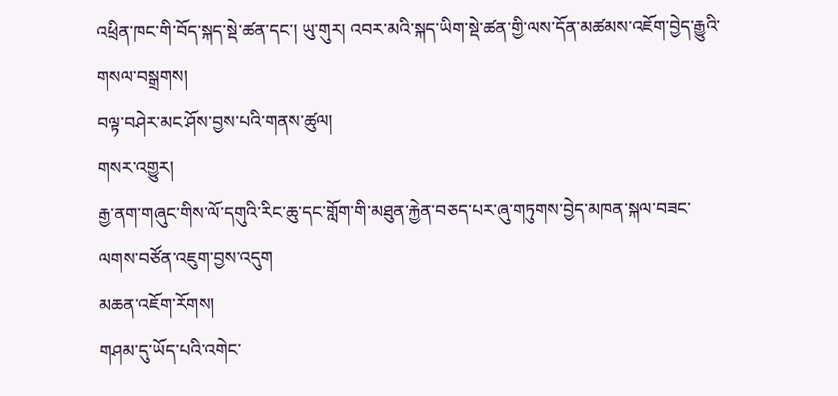འཕྲིན་ཁང་གི་བོད་སྐད་སྡེ་ཚན་དང་། ཡུ་གུར། འབར་མའི་སྐད་ཡིག་སྡེ་ཚན་གྱི་ལས་དོན་མཚམས་འཇོག་བྱེད་རྒྱུའི་གསལ་བསྒྲགས།
བལྟ་བཤེར་མང་ཤོས་བྱས་པའི་གནས་ཚུལ།
གསར་འགྱུར།
རྒྱ་ནག་གཞུང་གིས་ལོ་དགུའི་རིང་ཆུ་དང་གློག་གི་མཐུན་རྐྱེན་བཅད་པར་ཞུ་གཏུགས་བྱེད་མཁན་སྐལ་བཟང་ལགས་བཙོན་འཇུག་བྱས་འདུག
མཆན་འཇོག་རོགས།
གཤམ་དུ་ཡོད་པའི་འགེང་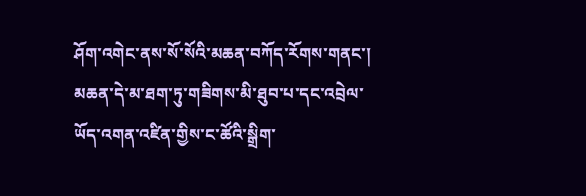ཤོག་འགེང་ནས་སོ་སོའི་མཆན་བཀོད་རོགས་གནང་། མཆན་དེ་མ་ཐག་ཏུ་གཟིགས་མི་ཐུབ་པ་དང་འབྲེལ་ཡོད་འགན་འཛིན་གྱིས་ང་ཚོའི་སྒྲིག་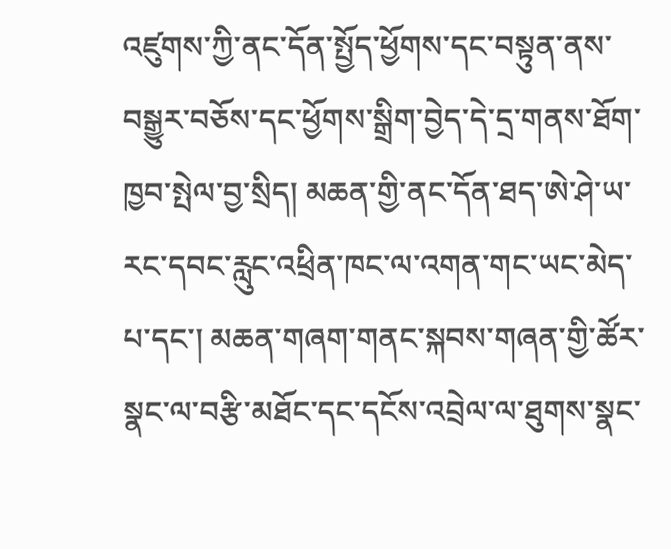འཛུགས་ཀྱི་ནང་དོན་སྤྱོད་ཕྱོགས་དང་བསྟུན་ནས་བསྒྱུར་བཅོས་དང་ཕྱོགས་སྒྲིག་བྱེད་དེ་དྲ་གནས་ཐོག་ཁྱབ་སྤེལ་བྱ་སྲིད། མཆན་གྱི་ནང་དོན་ཐད་ཨེ་ཤེ་ཡ་རང་དབང་རླུང་འཕྲིན་ཁང་ལ་འགན་གང་ཡང་མེད་པ་དང་། མཆན་གཞག་གནང་སྐབས་གཞན་གྱི་ཚོར་སྣང་ལ་བརྩི་མཐོང་དང་དངོས་འབྲེལ་ལ་ཐུགས་སྣང་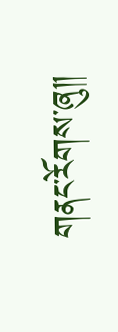གནང་རོགས་ཞུ༎